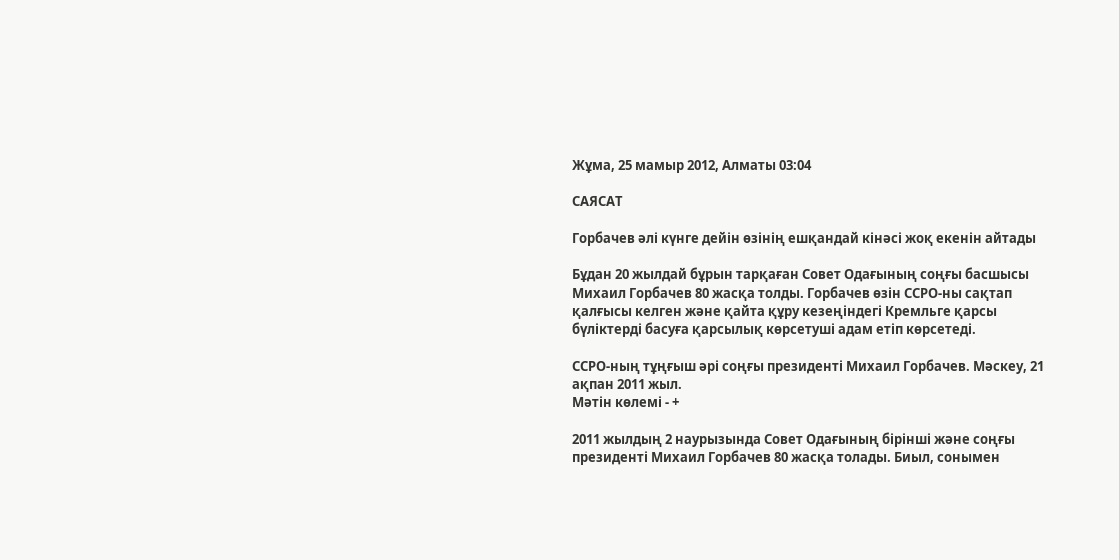Жұма, 25 мамыр 2012, Алматы 03:04

САЯСАТ

Горбачев әлі күнге дейін өзінің ешқандай кінәсі жоқ екенін айтады

Бұдан 20 жылдай бұрын тарқаған Совет Одағының соңғы басшысы Михаил Горбачев 80 жасқа толды. Горбачев өзін ССРО-ны сақтап қалғысы келген және қайта құру кезеңіндегі Кремльге қарсы бүліктерді басуға қарсылық көрсетуші адам етіп көрсетеді.

ССРО-ның тұңғыш әрі соңғы президенті Михаил Горбачев. Мәскеу, 21 ақпан 2011 жыл.
Мәтін көлемі - +

2011 жылдың 2 наурызында Совет Одағының бірінші және соңғы президенті Михаил Горбачев 80 жасқа толады. Биыл, сонымен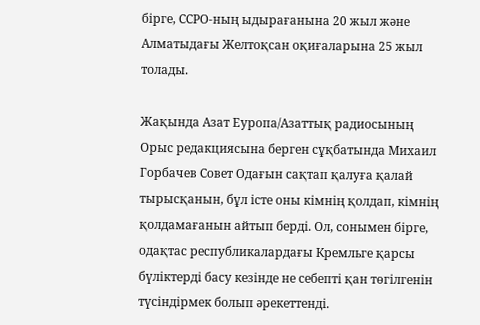бірге, ССРО-ның ыдырағанына 20 жыл және Алматыдағы Желтоқсан оқиғаларына 25 жыл толады.

Жақында Азат Еуропа/Азаттық радиосының Орыс редакциясына берген сұқбатында Михаил Горбачев Совет Одағын сақтап қалуға қалай тырысқанын, бұл істе оны кімнің қолдап, кімнің қолдамағанын айтып берді. Ол, сонымен бірге, одақтас республикалардағы Кремльге қарсы бүліктерді басу кезінде не себепті қан төгілгенін түсіндірмек болып әрекеттенді.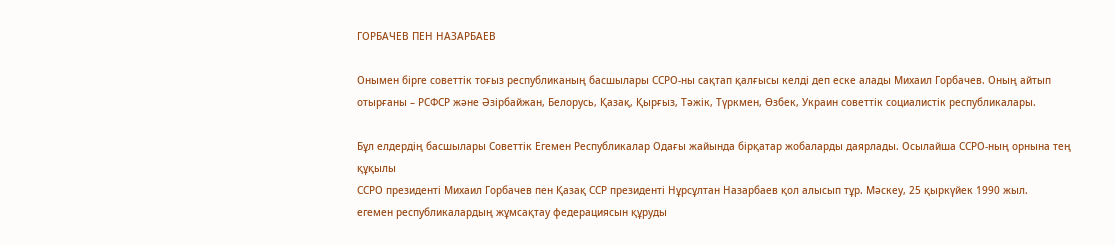ГОРБАЧЕВ ПЕН НАЗАРБАЕВ

Онымен бірге советтік тоғыз республиканың басшылары ССРО-ны сақтап қалғысы келді деп еске алады Михаил Горбачев. Оның айтып отырғаны – РСФСР және Әзірбайжан, Белорусь, Қазақ, Қырғыз, Тәжік, Түркмен, Өзбек, Украин советтік социалистік республикалары.

Бұл елдердің басшылары Советтік Егемен Республикалар Одағы жайында бірқатар жобаларды даярлады. Осылайша ССРО-ның орнына тең құқылы
ССРО президенті Михаил Горбачев пен Қазақ ССР президенті Нұрсұлтан Назарбаев қол алысып тұр. Мәскеу, 25 қыркүйек 1990 жыл.
егемен республикалардың жұмсақтау федерациясын құруды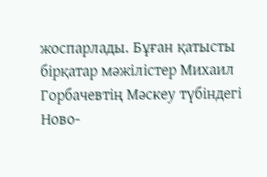жоспарлады. Бұған қатысты бірқатар мәжілістер Михаил Горбачевтің Мәскеу түбіндегі Ново-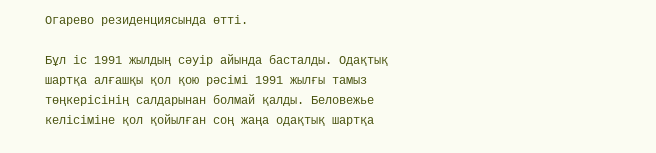Огарево резиденциясында өтті.

Бұл іс 1991 жылдың сәуір айында басталды. Одақтық шартқа алғашқы қол қою рәсімі 1991 жылғы тамыз төңкерісінің салдарынан болмай қалды. Беловежье келісіміне қол қойылған соң жаңа одақтық шартқа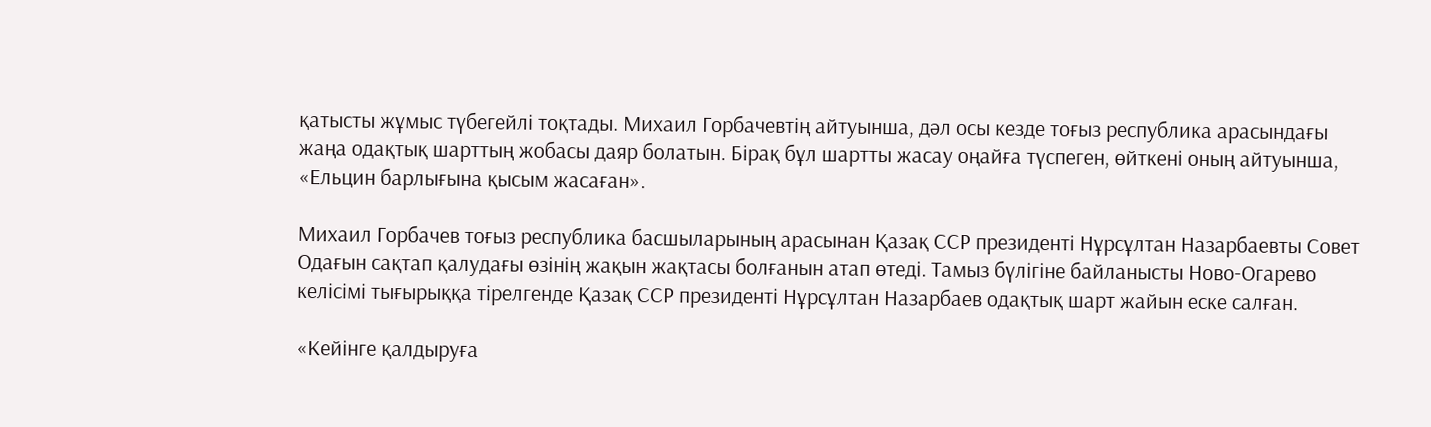қатысты жұмыс түбегейлі тоқтады. Михаил Горбачевтің айтуынша, дәл осы кезде тоғыз республика арасындағы жаңа одақтық шарттың жобасы даяр болатын. Бірақ бұл шартты жасау оңайға түспеген, өйткені оның айтуынша, «Ельцин барлығына қысым жасаған».

Михаил Горбачев тоғыз республика басшыларының арасынан Қазақ ССР президенті Нұрсұлтан Назарбаевты Совет Одағын сақтап қалудағы өзінің жақын жақтасы болғанын атап өтеді. Тамыз бүлігіне байланысты Ново-Огарево келісімі тығырыққа тірелгенде Қазақ ССР президенті Нұрсұлтан Назарбаев одақтық шарт жайын еске салған.

«Кейінге қалдыруға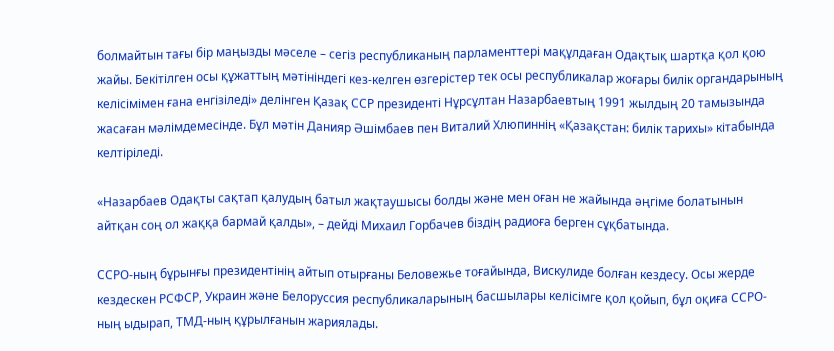болмайтын тағы бір маңызды мәселе – сегіз республиканың парламенттері мақұлдаған Одақтық шартқа қол қою жайы. Бекітілген осы құжаттың мәтініндегі кез-келген өзгерістер тек осы республикалар жоғары билік органдарының келісімімен ғана енгізіледі» делінген Қазақ ССР президенті Нұрсұлтан Назарбаевтың 1991 жылдың 20 тамызында жасаған мәлімдемесінде. Бұл мәтін Данияр Әшімбаев пен Виталий Хлюпиннің «Қазақстан: билік тарихы» кітабында келтіріледі.

«Назарбаев Одақты сақтап қалудың батыл жақтаушысы болды және мен оған не жайында әңгіме болатынын айтқан соң ол жаққа бармай қалды», – дейді Михаил Горбачев біздің радиоға берген сұқбатында.

ССРО-ның бұрынғы президентінің айтып отырғаны Беловежье тоғайында, Вискулиде болған кездесу. Осы жерде кездескен РСФСР, Украин және Белоруссия республикаларының басшылары келісімге қол қойып, бұл оқиға ССРО-ның ыдырап, ТМД-ның құрылғанын жариялады.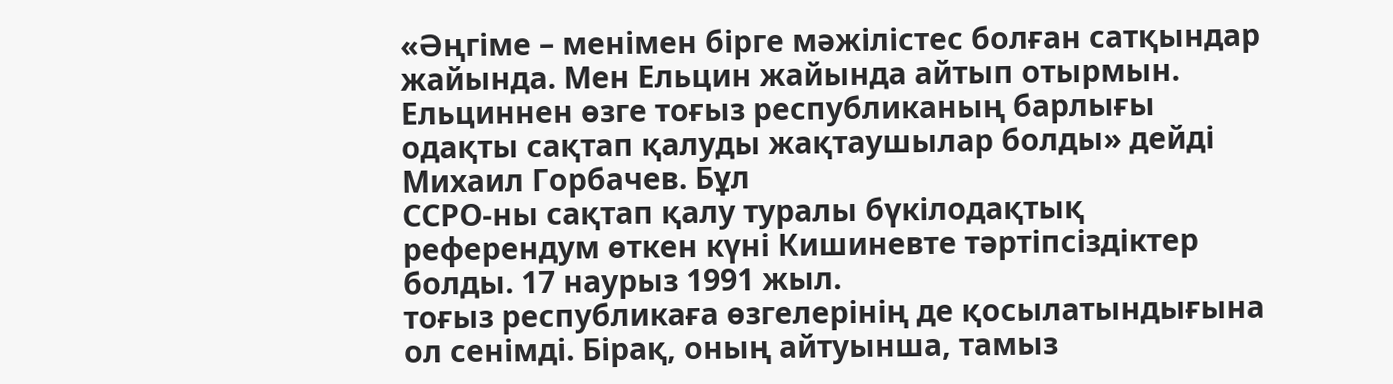«Әңгіме – менімен бірге мәжілістес болған сатқындар жайында. Мен Ельцин жайында айтып отырмын. Ельциннен өзге тоғыз республиканың барлығы одақты сақтап қалуды жақтаушылар болды» дейді Михаил Горбачев. Бұл
ССРО-ны сақтап қалу туралы бүкілодақтық референдум өткен күні Кишиневте тәртіпсіздіктер болды. 17 наурыз 1991 жыл.
тоғыз республикаға өзгелерінің де қосылатындығына ол сенімді. Бірақ, оның айтуынша, тамыз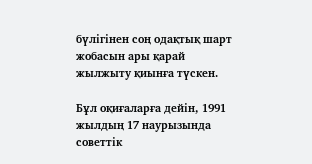бүлігінен соң одақтық шарт жобасын ары қарай жылжыту қиынға түскен.

Бұл оқиғаларға дейін, 1991 жылдың 17 наурызында советтік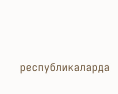республикаларда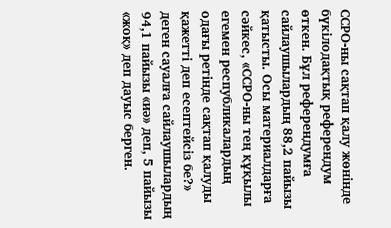ССРО-ны сақтап қалу жөнінде бүкілодақтық референдум өткен. Бұл референдумға сайлаушылардың 88,2 пайызы қатысты. Осы материалдарға сәйкес, «ССРО-ны тең құқылы егемен республикалардың одағы ретінде сақтап қалуды қажетті деп есептейсіз бе?» деген сауалға сайлаушылардың 94,1 пайызы «иә» деп, 5 пайызы «жоқ» деп дауыс берген.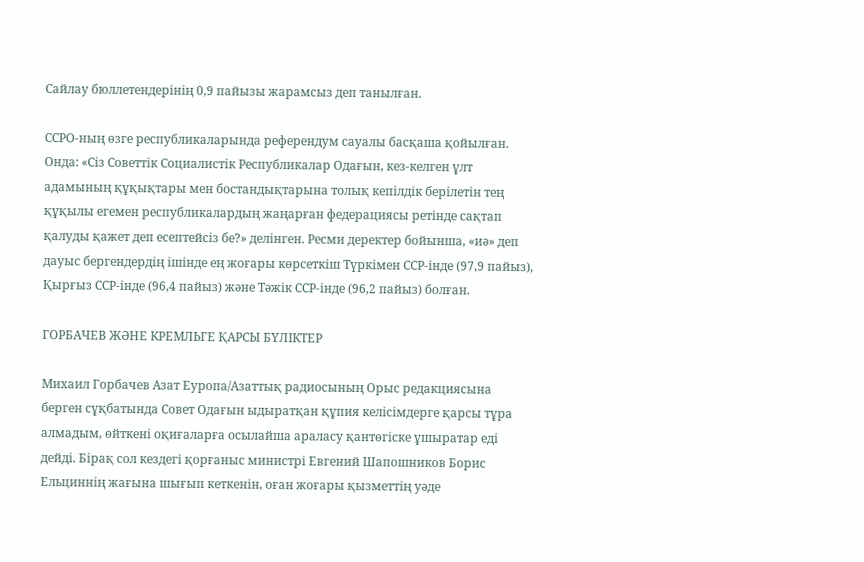Сайлау бюллетендерінің 0,9 пайызы жарамсыз деп танылған.

ССРО-ның өзге республикаларында референдум сауалы басқаша қойылған. Онда: «Сіз Советтік Социалистік Республикалар Одағын, кез-келген ұлт адамының құқықтары мен бостандықтарына толық кепілдік берілетін тең құқылы егемен республикалардың жаңарған федерациясы ретінде сақтап қалуды қажет деп есептейсіз бе?» делінген. Ресми деректер бойынша, «иә» деп дауыс бергендердің ішінде ең жоғары көрсеткіш Түркімен ССР-інде (97,9 пайыз), Қырғыз ССР-інде (96,4 пайыз) және Тәжік ССР-інде (96,2 пайыз) болған.

ГОРБАЧЕВ ЖӘНЕ КРЕМЛЬГЕ ҚАРСЫ БҮЛІКТЕР

Михаил Горбачев Азат Еуропа/Азаттық радиосының Орыс редакциясына берген сұқбатында Совет Одағын ыдыратқан құпия келісімдерге қарсы тұра алмадым, өйткені оқиғаларға осылайша араласу қантөгіске ұшыратар еді дейді. Бірақ сол кездегі қорғаныс министрі Евгений Шапошников Борис Ельциннің жағына шығып кеткенін, оған жоғары қызметтің уәде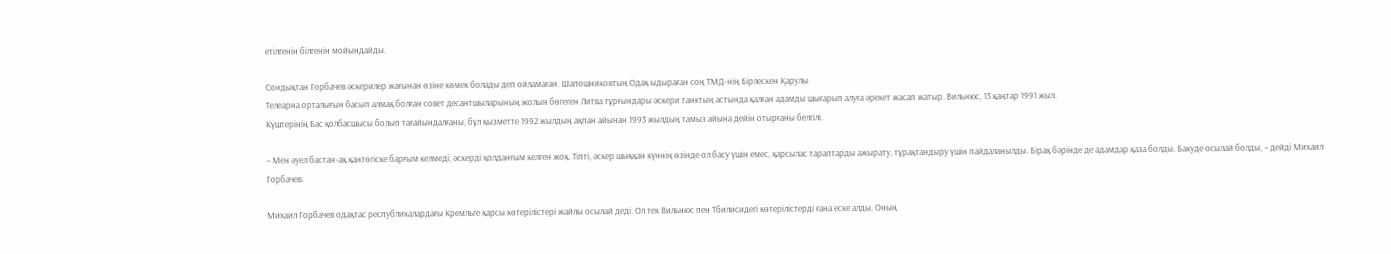етілгенін білгенін мойындайды.

Сондықтан Горбачев әскерилер жағынан өзіне көмек болады деп ойламаған. Шапошниковтың Одақ ыдыраған соң ТМД-нің Бірлескен Қарулы
Телеарна орталығын басып алмақ болған совет десантшыларының жолын бөгеген Литва тұрғындары әскери танктың астында қалған адамды шығарып алуға әрекет жасап жатыр. Вильнюс, 13 қаңтар 1991 жыл.
Күштерінің Бас қолбасшысы болып тағайындалғаны, бұл қызметте 1992 жылдың ақпан айынан 1993 жылдың тамыз айына дейін отырғаны белгілі.

– Мен әуел бастан-ақ қантөгіске барғым келмеді, әскерді қолданғым келген жоқ. Тіпті, әскер шыққан күннің өзінде ол басу үшін емес, қарсылас тараптарды ажырату, тұрақтандыру үшін пайдаланылды. Бірақ бәрінде де адамдар қаза болды. Бакуде осылай болды, – дейді Михаил Горбачев.

Михаил Горбачев одақтас республикалардағы Кремльге қарсы көтерілістері жайлы осылай деді. Ол тек Вильнюс пен Тбилисидегі көтерілістерді ғана еске алды. Оның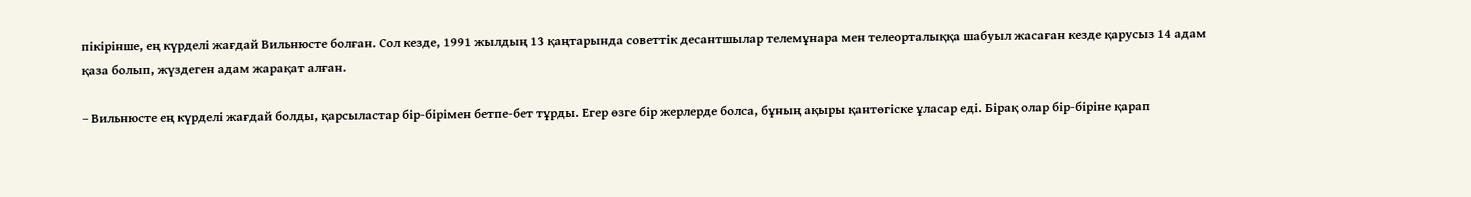пікірінше, ең күрделі жағдай Вильнюсте болған. Сол кезде, 1991 жылдың 13 қаңтарында советтік десантшылар телемұнара мен телеорталыққа шабуыл жасаған кезде қарусыз 14 адам қаза болып, жүздеген адам жарақат алған.

– Вильнюсте ең күрделі жағдай болды, қарсыластар бір-бірімен бетпе-бет тұрды. Егер өзге бір жерлерде болса, бұның ақыры қантөгіске ұласар еді. Бірақ олар бір-біріне қарап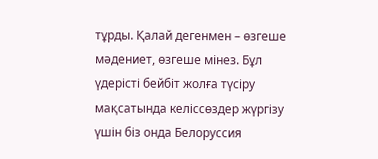тұрды. Қалай дегенмен – өзгеше мәдениет, өзгеше мінез. Бұл үдерісті бейбіт жолға түсіру мақсатында келіссөздер жүргізу үшін біз онда Белоруссия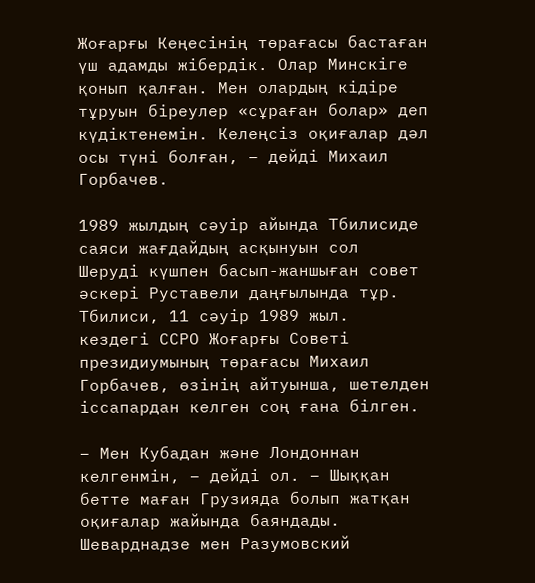Жоғарғы Кеңесінің төрағасы бастаған үш адамды жібердік. Олар Минскіге қонып қалған. Мен олардың кідіре тұруын біреулер «сұраған болар» деп күдіктенемін. Келеңсіз оқиғалар дәл осы түні болған, – дейді Михаил Горбачев.

1989 жылдың сәуір айында Тбилисиде саяси жағдайдың асқынуын сол
Шеруді күшпен басып-жаншыған совет әскері Руставели даңғылында тұр. Тбилиси, 11 сәуір 1989 жыл.
кездегі ССРО Жоғарғы Советі президиумының төрағасы Михаил Горбачев, өзінің айтуынша, шетелден іссапардан келген соң ғана білген.

– Мен Кубадан және Лондоннан келгенмін, – дейді ол. – Шыққан бетте маған Грузияда болып жатқан оқиғалар жайында баяндады. Шеварднадзе мен Разумовский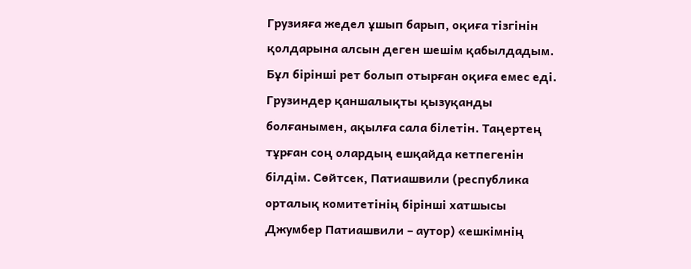Грузияға жедел ұшып барып, оқиға тізгінін қолдарына алсын деген шешім қабылдадым. Бұл бірінші рет болып отырған оқиға емес еді. Грузиндер қаншалықты қызуқанды болғанымен, ақылға сала білетін. Таңертең тұрған соң олардың ешқайда кетпегенін білдім. Сөйтсек, Патиашвили (республика орталық комитетінің бірінші хатшысы Джумбер Патиашвили – аутор) «ешкімнің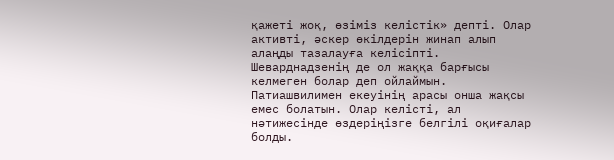қажеті жоқ, өзіміз келістік» депті. Олар активті, әскер өкілдерін жинап алып алаңды тазалауға келісіпті. Шеварднадзенің де ол жаққа барғысы келмеген болар деп ойлаймын. Патиашвилимен екеуінің арасы онша жақсы емес болатын. Олар келісті, ал нәтижесінде өздеріңізге белгілі оқиғалар болды.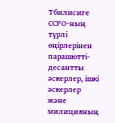Тбилисиге ССРО-ның түрлі өңірлерінен парашютті-десантты әскерлер, ішкі әскерлер және милицияның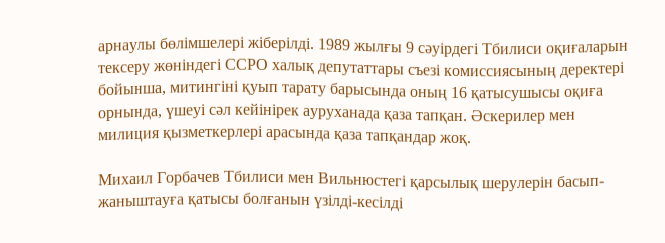арнаулы бөлімшелері жіберілді. 1989 жылғы 9 сәуірдегі Тбилиси оқиғаларын тексеру жөніндегі ССРО халық депутаттары съезі комиссиясының деректері бойынша, митингіні қуып тарату барысында оның 16 қатысушысы оқиға орнында, үшеуі сәл кейінірек ауруханада қаза тапқан. Әскерилер мен милиция қызметкерлері арасында қаза тапқандар жоқ.

Михаил Горбачев Тбилиси мен Вильнюстегі қарсылық шерулерін басып-жаныштауға қатысы болғанын үзілді-кесілді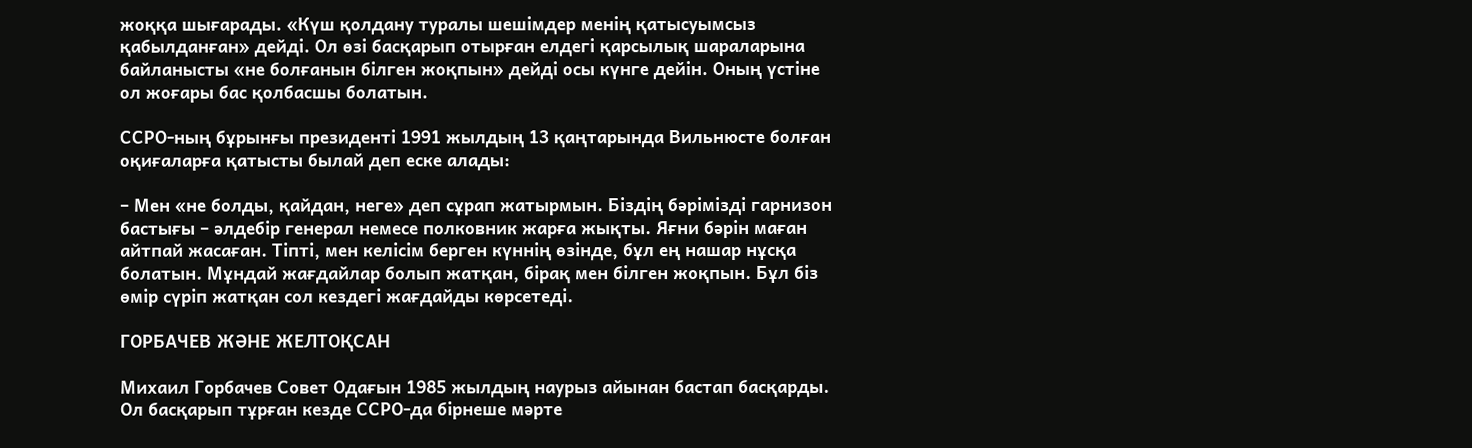жоққа шығарады. «Күш қолдану туралы шешімдер менің қатысуымсыз қабылданған» дейді. Ол өзі басқарып отырған елдегі қарсылық шараларына байланысты «не болғанын білген жоқпын» дейді осы күнге дейін. Оның үстіне ол жоғары бас қолбасшы болатын.

ССРО-ның бұрынғы президенті 1991 жылдың 13 қаңтарында Вильнюсте болған оқиғаларға қатысты былай деп еске алады:

– Мен «не болды, қайдан, неге» деп сұрап жатырмын. Біздің бәрімізді гарнизон бастығы – әлдебір генерал немесе полковник жарға жықты. Яғни бәрін маған айтпай жасаған. Тіпті, мен келісім берген күннің өзінде, бұл ең нашар нұсқа болатын. Мұндай жағдайлар болып жатқан, бірақ мен білген жоқпын. Бұл біз өмір сүріп жатқан сол кездегі жағдайды көрсетеді.

ГОРБАЧЕВ ЖӘНЕ ЖЕЛТОҚСАН

Михаил Горбачев Совет Одағын 1985 жылдың наурыз айынан бастап басқарды. Ол басқарып тұрған кезде ССРО-да бірнеше мәрте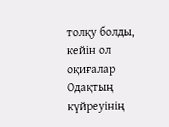толқу болды, кейін ол оқиғалар Одақтың күйреуінің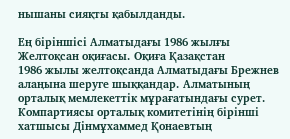нышаны сияқты қабылданды.

Ең біріншісі Алматыдағы 1986 жылғы Желтоқсан оқиғасы. Оқиға Қазақстан
1986 жылы желтоқсанда Алматыдағы Брежнев алаңына шеруге шыққандар. Алматының орталық мемлекеттік мұрағатындағы сурет.
Компартиясы орталық комитетінің бірінші хатшысы Дінмұхаммед Қонаевтың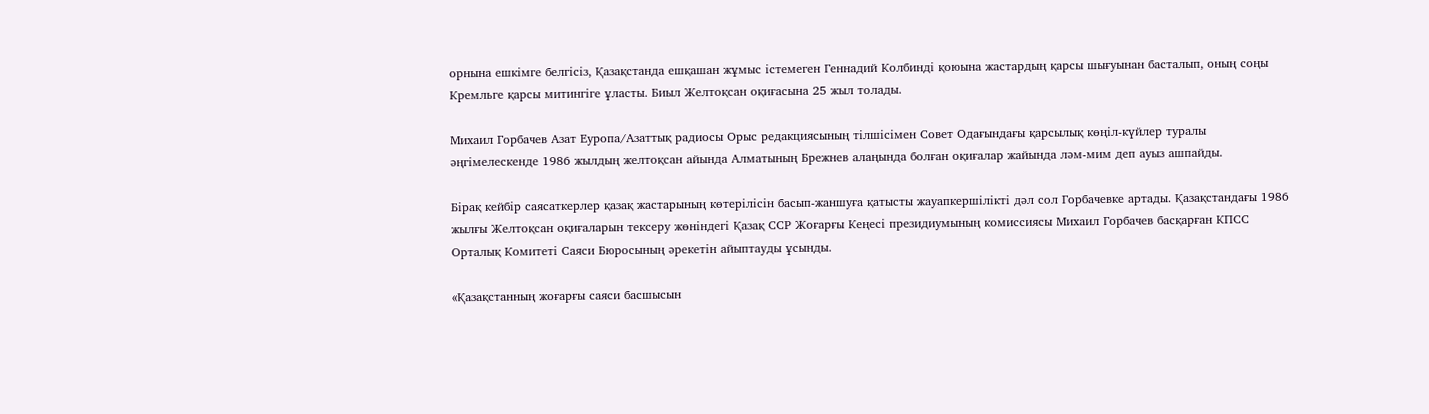орнына ешкімге белгісіз, Қазақстанда ешқашан жұмыс істемеген Геннадий Колбинді қоюына жастардың қарсы шығуынан басталып, оның соңы Кремльге қарсы митингіге ұласты. Биыл Желтоқсан оқиғасына 25 жыл толады.

Михаил Горбачев Азат Еуропа/Азаттық радиосы Орыс редакциясының тілшісімен Совет Одағындағы қарсылық көңіл-күйлер туралы әңгімелескенде 1986 жылдың желтоқсан айында Алматының Брежнев алаңында болған оқиғалар жайында ләм-мим деп ауыз ашпайды.

Бірақ кейбір саясаткерлер қазақ жастарының көтерілісін басып-жаншуға қатысты жауапкершілікті дәл сол Горбачевке артады. Қазақстандағы 1986 жылғы Желтоқсан оқиғаларын тексеру жөніндегі Қазақ ССР Жоғарғы Кеңесі президиумының комиссиясы Михаил Горбачев басқарған КПСС Орталық Комитеті Саяси Бюросының әрекетін айыптауды ұсынды.

«Қазақстанның жоғарғы саяси басшысын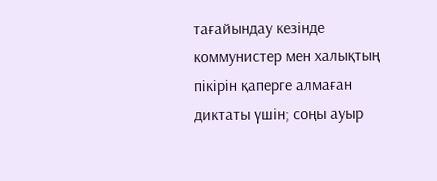тағайындау кезінде коммунистер мен халықтың пікірін қаперге алмаған диктаты үшін; соңы ауыр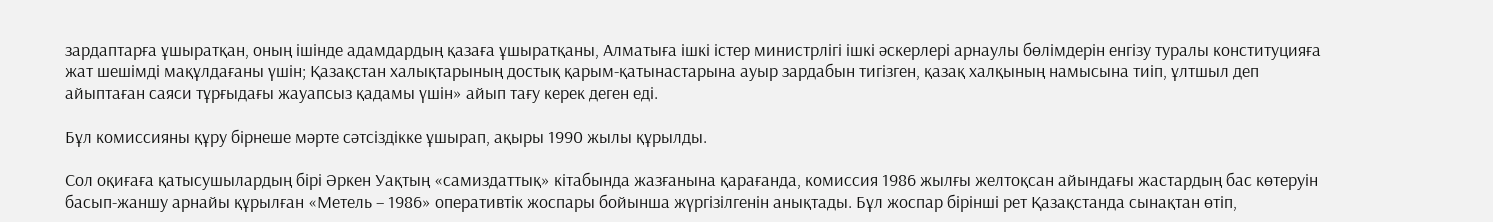зардаптарға ұшыратқан, оның ішінде адамдардың қазаға ұшыратқаны, Алматыға ішкі істер министрлігі ішкі әскерлері арнаулы бөлімдерін енгізу туралы конституцияға жат шешімді мақұлдағаны үшін; Қазақстан халықтарының достық қарым-қатынастарына ауыр зардабын тигізген, қазақ халқының намысына тиіп, ұлтшыл деп айыптаған саяси тұрғыдағы жауапсыз қадамы үшін» айып тағу керек деген еді.

Бұл комиссияны құру бірнеше мәрте сәтсіздікке ұшырап, ақыры 1990 жылы құрылды.

Сол оқиғаға қатысушылардың бірі Әркен Уақтың «самиздаттық» кітабында жазғанына қарағанда, комиссия 1986 жылғы желтоқсан айындағы жастардың бас көтеруін басып-жаншу арнайы құрылған «Метель – 1986» оперативтік жоспары бойынша жүргізілгенін анықтады. Бұл жоспар бірінші рет Қазақстанда сынақтан өтіп,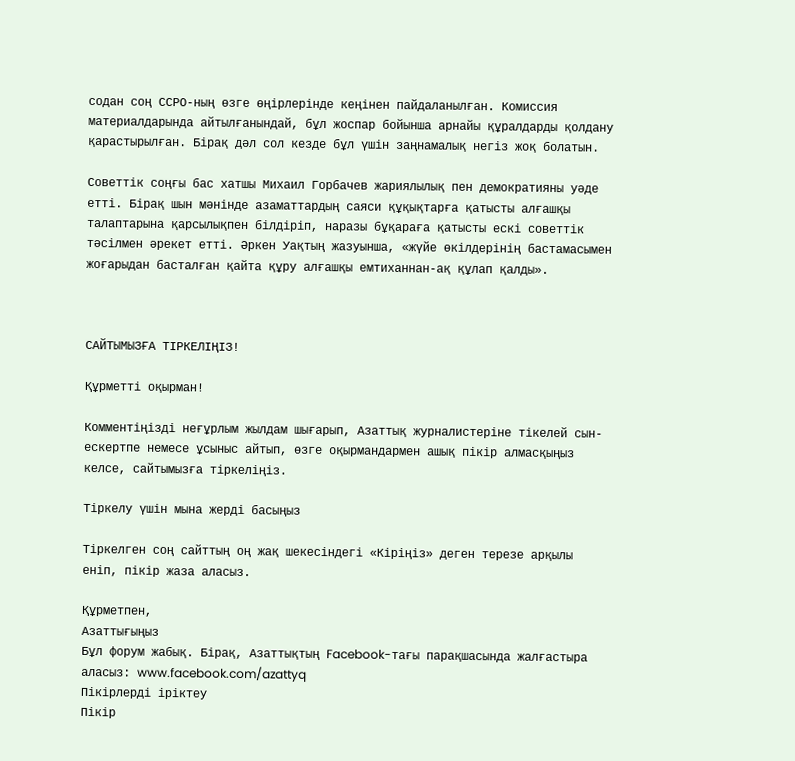содан соң ССРО-ның өзге өңірлерінде кеңінен пайдаланылған. Комиссия материалдарында айтылғанындай, бұл жоспар бойынша арнайы құралдарды қолдану қарастырылған. Бірақ дәл сол кезде бұл үшін заңнамалық негіз жоқ болатын.

Советтік соңғы бас хатшы Михаил Горбачев жариялылық пен демократияны уәде етті. Бірақ шын мәнінде азаматтардың саяси құқықтарға қатысты алғашқы талаптарына қарсылықпен білдіріп, наразы бұқараға қатысты ескі советтік тәсілмен әрекет етті. Әркен Уақтың жазуынша, «жүйе өкілдерінің бастамасымен жоғарыдан басталған қайта құру алғашқы емтиханнан-ақ құлап қалды».



CАЙТЫМЫЗҒА ТІРКЕЛІҢІЗ!

Құрметті оқырман!

Комментіңізді неғұрлым жылдам шығарып, Азаттық журналистеріне тікелей сын-ескертпе немесе ұсыныс айтып, өзге оқырмандармен ашық пікір алмасқыңыз келсе, сайтымызға тіркеліңіз.

Тіркелу үшін мына жерді басыңыз

Тіркелген соң сайттың оң жақ шекесіндегі «Кіріңіз» деген терезе арқылы еніп, пікір жаза аласыз.

Құрметпен,
Азаттығыңыз
Бұл форум жабық. Бірақ, Азаттықтың Facebook-тағы парақшасында жалғастыра аласыз: www.facebook.com/azattyq
Пікірлерді іріктеу
Пікір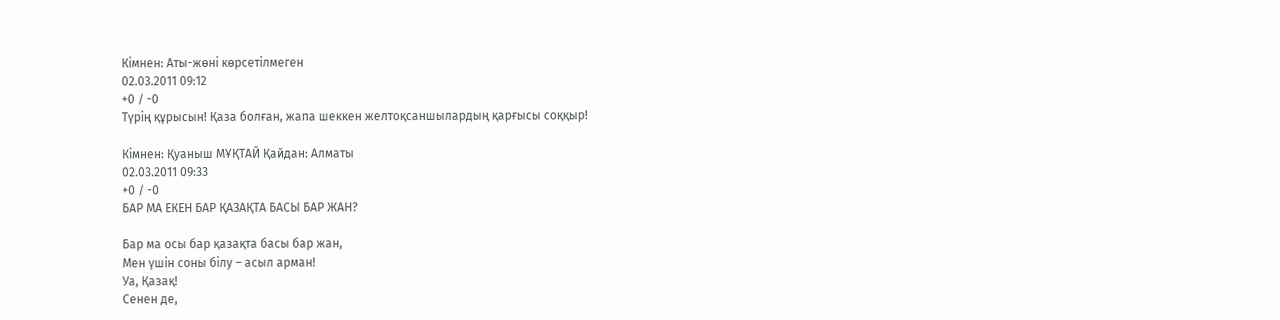Кімнен: Аты-жөні көрсетілмеген
02.03.2011 09:12
+0 / -0
Түрің құрысын! Қаза болған, жапа шеккен желтоқсаншылардың қарғысы соққыр!

Кімнен: Қуаныш МҰҚТАЙ Қайдан: Алматы
02.03.2011 09:33
+0 / -0
БАР МА ЕКЕН БАР ҚАЗАҚТА БАСЫ БАР ЖАН?

Бар ма осы бар қазақта басы бар жан,
Мен үшін соны білу – асыл арман!
Уа, Қазақ!
Сенен де,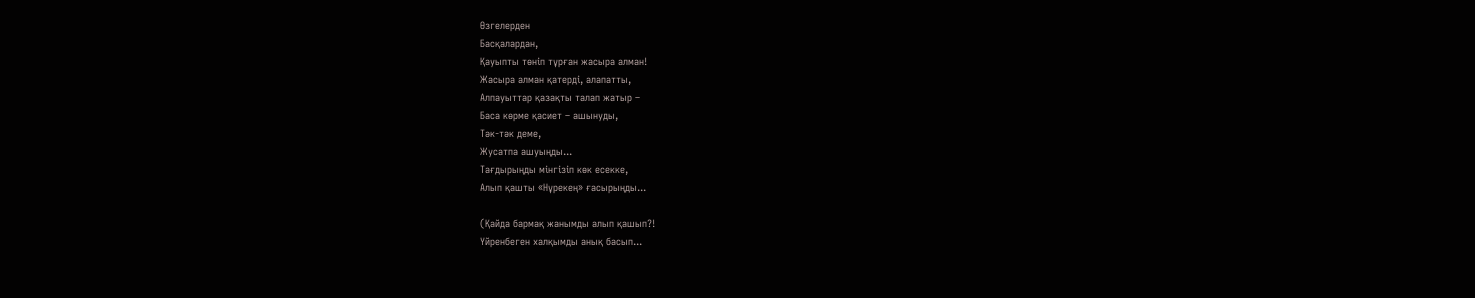Өзгелерден
Басқалардан,
Қауыпты төніп тұрған жасыра алман!
Жасыра алман қатерді, алапатты,
Алпауыттар қазақты талап жатыр –
Баса көрме қасиет – ашынуды,
Тәк-тәк деме,
Жусатпа ашуыңды...
Тағдырыңды мінгізіп көк есекке,
Алып қашты «Нұрекең» ғасырыңды...

(Қайда бармақ жанымды алып қашып?!
Үйренбеген халқымды анық басып...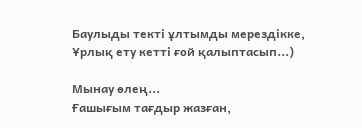Баулыды текті ұлтымды мерездікке,
Ұрлық ету кетті ғой қалыптасып...)

Мынау өлең...
Ғашығым тағдыр жазған,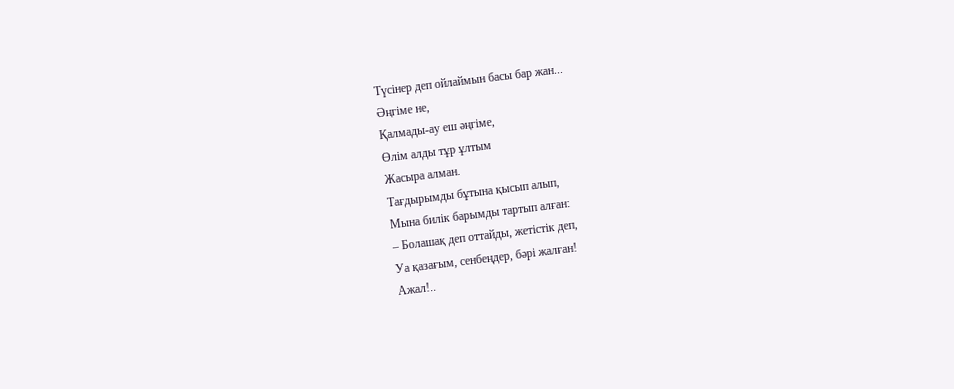Түсінер деп ойлаймын басы бар жан...
Әңгіме не,
Қалмады-ау еш әңгіме,
Өлім алды тұр ұлтым
Жасыра алман.
Тағдырымды бұтына қысып алып,
Мына билік барымды тартып алған:
– Болашақ деп оттайды, жетістік деп,
Уа қазағым, сенбеңдер, бәрі жалған!
Ажал!..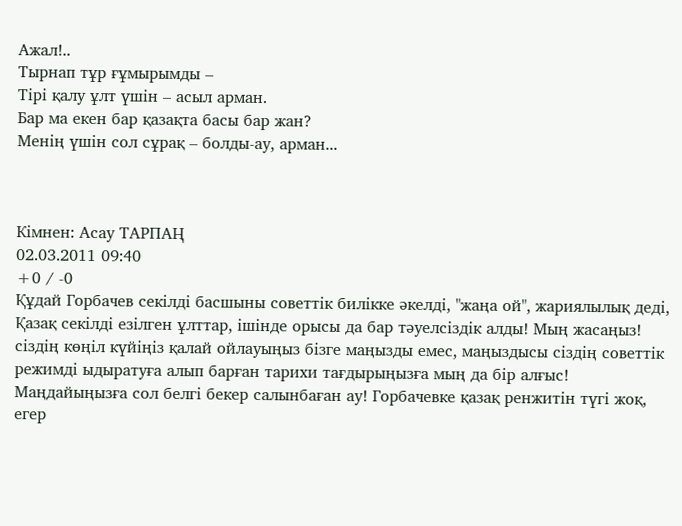Ажал!..
Тырнап тұр ғұмырымды –
Тірі қалу ұлт үшін – асыл арман.
Бар ма екен бар қазақта басы бар жан?
Менің үшін сол сұрақ – болды-ау, арман...



Кімнен: Асау ТАРПАҢ
02.03.2011 09:40
+0 / -0
Құдай Горбачев секілді басшыны советтік билікке әкелді, "жаңа ой", жариялылық деді, Қазақ секілді езілген ұлттар, ішінде орысы да бар тәуелсіздік алды! Мың жасаңыз! сіздің көңіл күйіңіз қалай ойлауыңыз бізге маңызды емес, маңыздысы сіздің советтік режимді ыдыратуға алып барған тарихи тағдырыңызға мың да бір алғыс! Маңдайыңызға сол белгі бекер салынбаған ау! Горбачевке қазақ ренжитін түгі жоқ, егер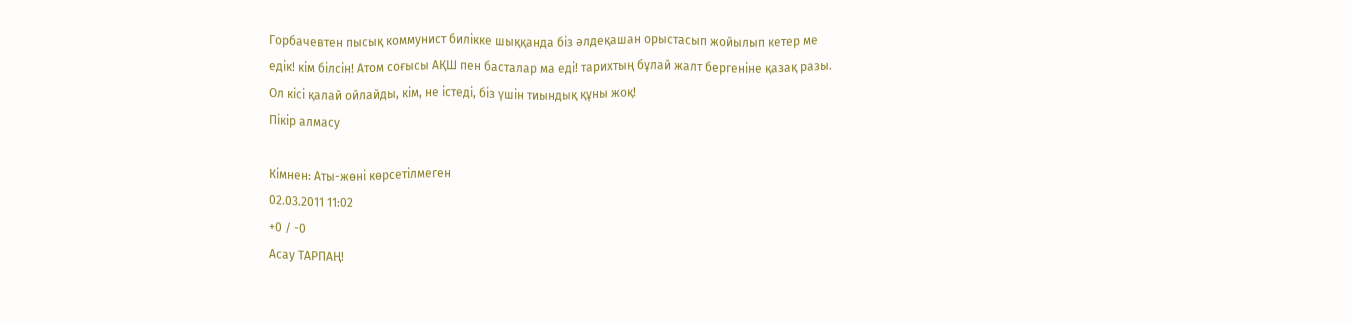Горбачевтен пысық коммунист билікке шыққанда біз әлдеқашан орыстасып жойылып кетер ме едік! кім білсін! Атом соғысы АҚШ пен басталар ма еді! тарихтың бұлай жалт бергеніне қазақ разы. Ол кісі қалай ойлайды, кім, не істеді, біз үшін тиындық құны жоқ!
Пікір алмасу

Кімнен: Аты-жөні көрсетілмеген
02.03.2011 11:02
+0 / -0
Асау ТАРПАҢ!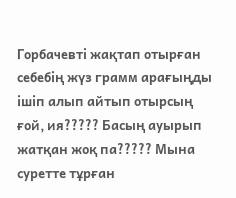Горбачевті жақтап отырған себебің жүз грамм арағыңды ішіп алып айтып отырсың ғой, ия????? Басың ауырып жатқан жоқ па????? Мына суретте тұрған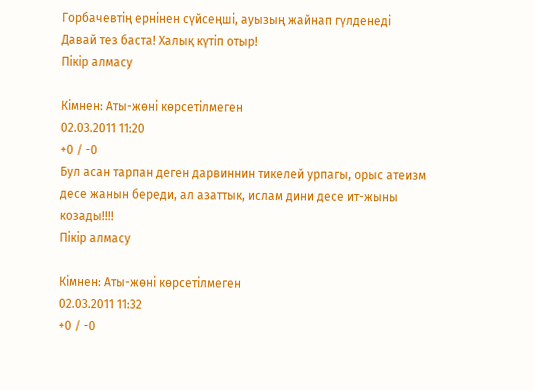Горбачевтің ернінен сүйсеңші, ауызың жайнап гүлденеді
Давай тез баста! Халық күтіп отыр!
Пікір алмасу

Кімнен: Аты-жөні көрсетілмеген
02.03.2011 11:20
+0 / -0
Бул асан тарпан деген дарвиннин тикелей урпагы, орыс атеизм десе жанын береди, ал азаттык, ислам дини десе ит-жыны козады!!!!
Пікір алмасу

Кімнен: Аты-жөні көрсетілмеген
02.03.2011 11:32
+0 / -0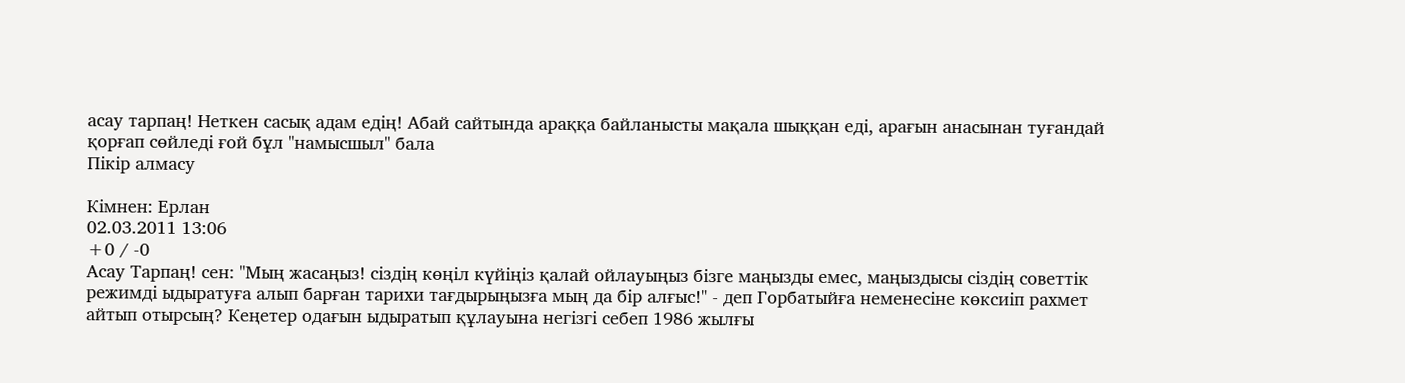асау тарпаң! Неткен сасық адам едің! Абай сайтында араққа байланысты мақала шыққан еді, арағын анасынан туғандай қорғап сөйледі ғой бұл "намысшыл" бала
Пікір алмасу

Кімнен: Ерлан
02.03.2011 13:06
+0 / -0
Асау Тарпаң! сен: "Мың жасаңыз! сіздің көңіл күйіңіз қалай ойлауыңыз бізге маңызды емес, маңыздысы сіздің советтік режимді ыдыратуға алып барған тарихи тағдырыңызға мың да бір алғыс!" - деп Горбатыйға неменесіне көксиіп рахмет айтып отырсың? Кеңетер одағын ыдыратып құлауына негізгі себеп 1986 жылғы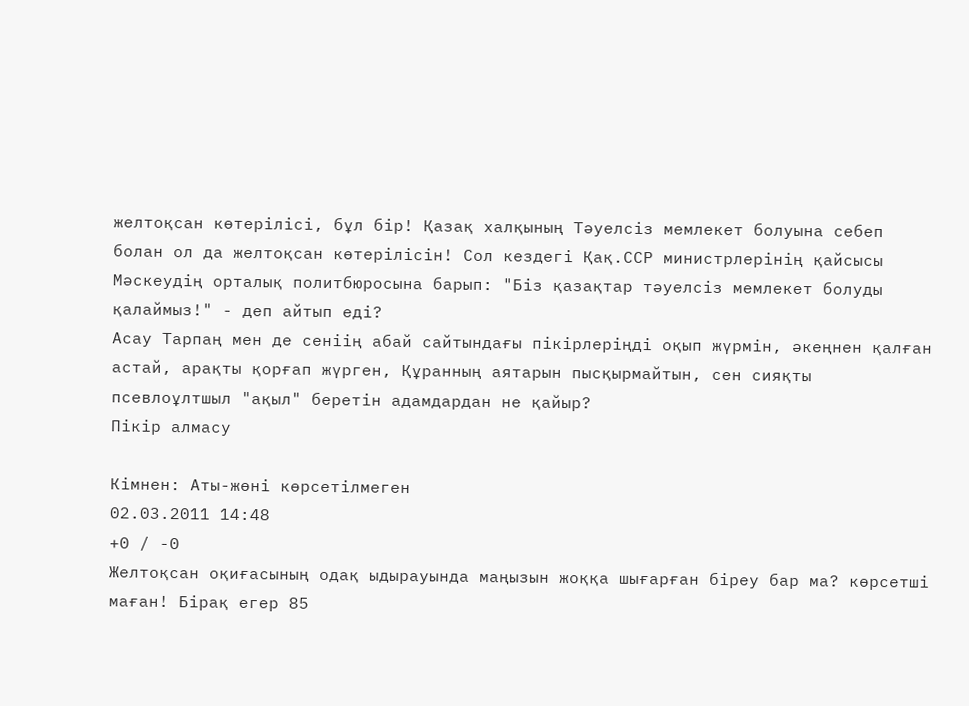желтоқсан көтерілісі, бұл бір! Қазақ халқының Тәуелсіз мемлекет болуына себеп болан ол да желтоқсан көтерілісін! Сол кездегі Қақ.ССР министрлерінің қайсысы Мәскеудің орталық политбюросына барып: "Біз қазақтар тәуелсіз мемлекет болуды қалаймыз!" - деп айтып еді?
Асау Тарпаң мен де сеніің абай сайтындағы пікірлеріңді оқып жүрмін, әкеңнен қалған астай, арақты қорғап жүрген, Құранның аятарын пысқырмайтын, сен сияқты псевлоұлтшыл "ақыл" беретін адамдардан не қайыр?
Пікір алмасу

Кімнен: Аты-жөні көрсетілмеген
02.03.2011 14:48
+0 / -0
Желтоқсан оқиғасының одақ ыдырауында маңызын жоққа шығарған біреу бар ма? көрсетші маған! Бірақ егер 85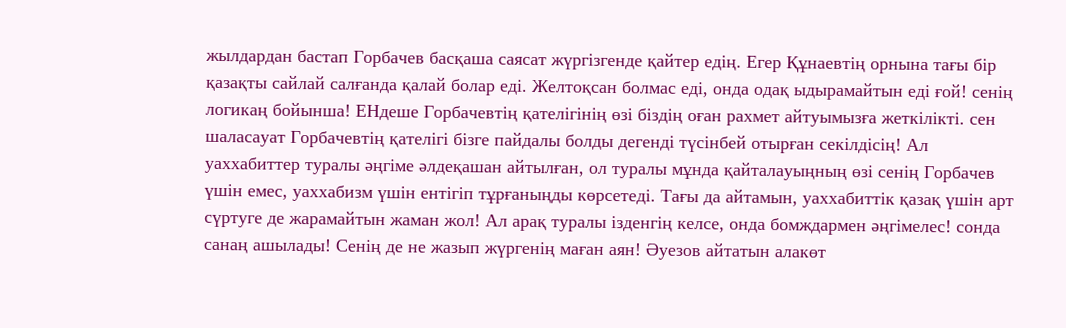жылдардан бастап Горбачев басқаша саясат жүргізгенде қайтер едің. Егер Құнаевтің орнына тағы бір қазақты сайлай салғанда қалай болар еді. Желтоқсан болмас еді, онда одақ ыдырамайтын еді ғой! сенің логикаң бойынша! ЕНдеше Горбачевтің қателігінің өзі біздің оған рахмет айтуымызға жеткілікті. сен шаласауат Горбачевтің қателігі бізге пайдалы болды дегенді түсінбей отырған секілдісің! Ал уаххабиттер туралы әңгіме әлдеқашан айтылған, ол туралы мұнда қайталауыңның өзі сенің Горбачев үшін емес, уаххабизм үшін ентігіп тұрғаныңды көрсетеді. Тағы да айтамын, уаххабиттік қазақ үшін арт сүртуге де жарамайтын жаман жол! Ал арақ туралы ізденгің келсе, онда бомждармен әңгімелес! сонда санаң ашылады! Сенің де не жазып жүргенің маған аян! Әуезов айтатын алакөт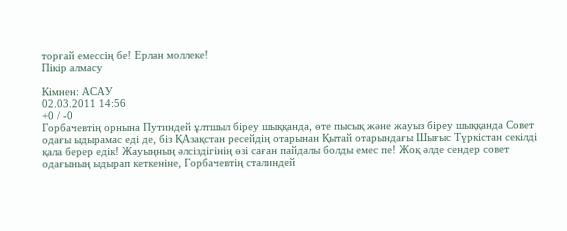торғай емессің бе! Ерлан моллеке!
Пікір алмасу

Кімнен: АСАУ
02.03.2011 14:56
+0 / -0
Горбачевтің орнына Путиндей ұлтшыл біреу шыққанда, өте пысық және жауыз біреу шыққанда Совет одағы ыдырамас еді де, біз ҚАзақстан ресейдің отарынан Қытай отарындағы Шығыс Түркістан секілді қала берер едік! Жауыңның әлсіздігінің өзі саған пайдалы болды емес пе! Жоқ әлде сендер совет одағының ыдырап кеткеніне, Горбачевтің сталиндей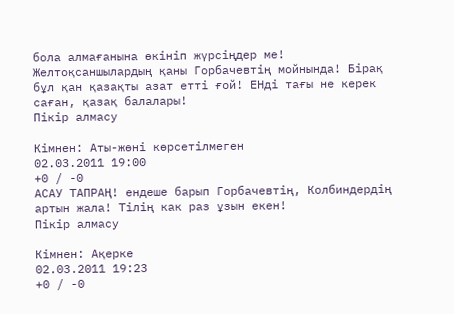бола алмағанына өкініп жүрсіңдер ме!
Желтоқсаншылардың қаны Горбачевтің мойнында! Бірақ бұл қан қазақты азат етті ғой! ЕНді тағы не керек саған, қазақ балалары!
Пікір алмасу

Кімнен: Аты-жөні көрсетілмеген
02.03.2011 19:00
+0 / -0
АСАУ ТАПРАҢ! ендеше барып Горбачевтің, Колбиндердің артын жала! Тілің как раз ұзын екен!
Пікір алмасу

Кімнен: Ақерке
02.03.2011 19:23
+0 / -0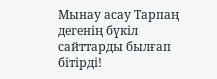Мынау асау Тарпаң дегенің бүкіл сайттарды былғап бітірді!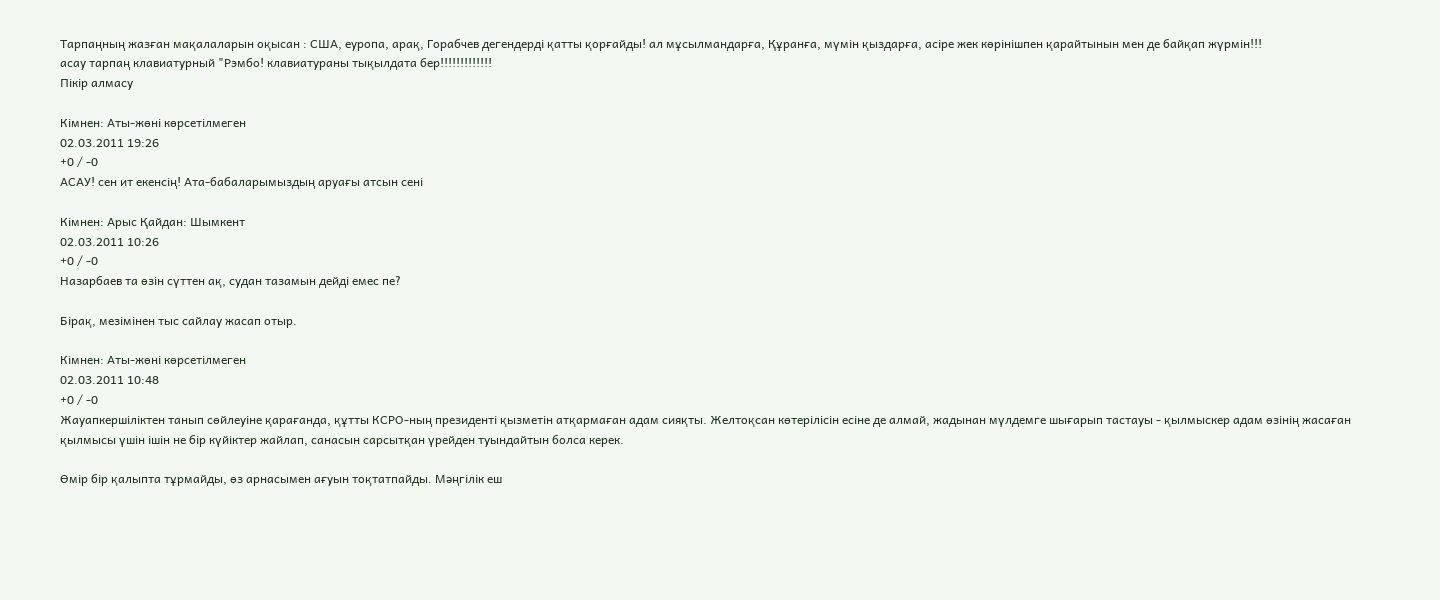Тарпаңның жазған мақалаларын оқысан : США, еуропа, арақ, Горабчев дегендерді қатты қорғайды! ал мұсылмандарға, Құранға, мүмін қыздарға, асіре жек көрінішпен қарайтынын мен де байқап жүрмін!!!
асау тарпаң клавиатурный "Рэмбо! клавиатураны тықылдата бер!!!!!!!!!!!!!
Пікір алмасу

Кімнен: Аты-жөні көрсетілмеген
02.03.2011 19:26
+0 / -0
АСАУ! сен ит екенсің! Ата-бабаларымыздың аруағы атсын сені

Кімнен: Арыс Қайдан: Шымкент
02.03.2011 10:26
+0 / -0
Назарбаев та өзін сүттен ақ, судан тазамын дейді емес пе?

Бірақ, мезімінен тыс сайлау жасап отыр.

Кімнен: Аты-жөні көрсетілмеген
02.03.2011 10:48
+0 / -0
Жауапкершіліктен танып сөйлеуіне қарағанда, құтты КСРО-ның президенті қызметін атқармаған адам сияқты. Желтоқсан көтерілісін есіне де алмай, жадынан мүлдемге шығарып тастауы - қылмыскер адам өзінің жасаған қылмысы үшін ішін не бір күйіктер жайлап, санасын сарсытқан үрейден туындайтын болса керек.

Өмір бір қалыпта тұрмайды, өз арнасымен ағуын тоқтатпайды. Мәңгілік еш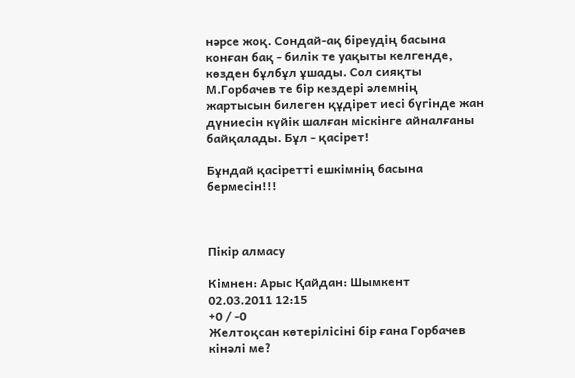нәрсе жоқ. Сондай-ақ біреудің басына конған бақ - билік те уақыты келгенде, көзден бұлбұл ұшады. Сол сияқты М.Горбачев те бір кездері әлемнің жартысын билеген құдірет иесі бүгінде жан дүниесін күйік шалған міскінге айналғаны байқалады. Бұл - қасірет!

Бұндай қасіретті ешкімнің басына бермесін!!!



Пікір алмасу

Кімнен: Арыс Қайдан: Шымкент
02.03.2011 12:15
+0 / -0
Желтоқсан көтерілісіні бір ғана Горбачев кінәлі ме?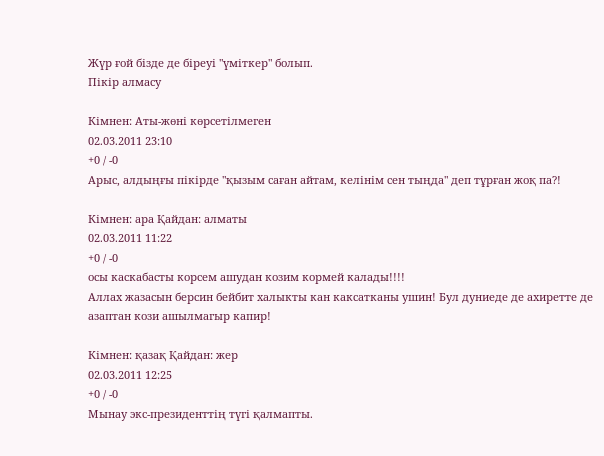Жүр ғой бізде де біреуі "үміткер" болып.
Пікір алмасу

Кімнен: Аты-жөні көрсетілмеген
02.03.2011 23:10
+0 / -0
Арыс, алдыңғы пікірде "қызым саған айтам, келінім сен тыңда" деп тұрған жоқ па?!

Кімнен: ара Қайдан: алматы
02.03.2011 11:22
+0 / -0
осы каскабасты корсем ашудан козим кормей калады!!!!
Аллах жазасын берсин бейбит халыкты кан каксатканы ушин! Бул дуниеде де ахиретте де азаптан кози ашылмагыр капир!

Кімнен: қазақ Қайдан: жер
02.03.2011 12:25
+0 / -0
Мынау экс-президенттің түгі қалмапты.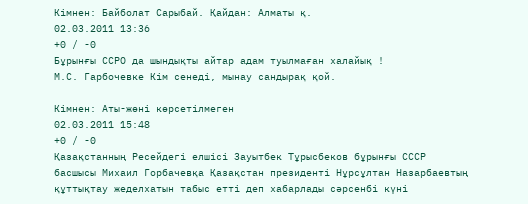Кімнен: Байболат Сарыбай. Қайдан: Алматы қ.
02.03.2011 13:36
+0 / -0
Бұрынғы ССРО да шындықты айтар адам туылмаған халайық !
М.С. Гарбочевке Кім сенеді, мынау сандырақ қой.

Кімнен: Аты-жөні көрсетілмеген
02.03.2011 15:48
+0 / -0
Қазақстанның Ресейдегі елшісі Зауытбек Тұрысбеков бұрынғы СССР басшысы Михаил Горбачевқа Қазақстан президенті Нұрсұлтан Назарбаевтың құттықтау жеделхатын табыс етті деп хабарлады сәрсенбі күні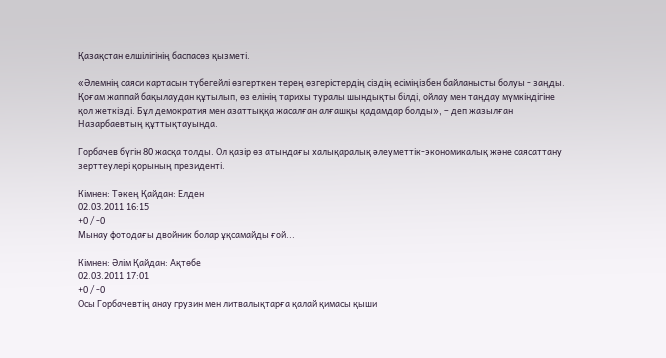Қазақстан елшілігінің баспасөз қызметі.

«Әлемнің саяси картасын түбегейлі өзгерткен терең өзгерістердің сіздің есіміңізбен байланысты болуы - заңды. Қоғам жаппай бақылаудан құтылып, өз елінің тарихы туралы шындықты білді, ойлау мен таңдау мүмкіндігіне қол жеткізді. Бұл демократия мен азаттыққа жасалған алғашқы қадамдар болды», – деп жазылған Назарбаевтың құттықтауында.

Горбачев бүгін 80 жасқа толды. Ол қазір өз атындағы халықаралық әлеуметтік-экономикалық және саясаттану зерттеулері қорының президенті.

Кімнен: Тәкең Қайдан: Елден
02.03.2011 16:15
+0 / -0
Мынау фотодағы двойник болар ұқсамайды ғой...

Кімнен: Әлім Қайдан: Ақтөбе
02.03.2011 17:01
+0 / -0
Осы Горбачевтің анау грузин мен литвалықтарға қалай қимасы қыши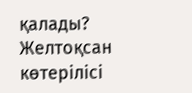қалады? Желтоқсан көтерілісі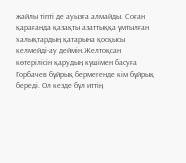жайлы тіпті де ауызға алмайды. Соған қарағанда қазақты азаттыққа ұмтылған халықтардың қатарына қосқысы келмейді-ау деймін.Желтоқсан көтерілісін қарудың күшімен басуға Горбачев бұйрық бермегенде кім бұйрық береді. Ол кезде бұл иттің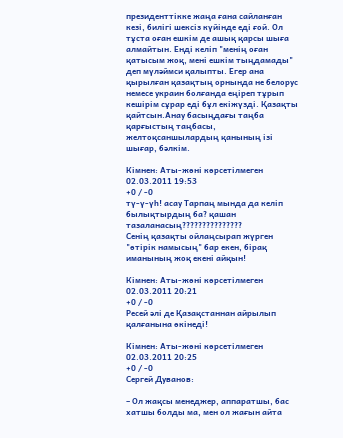президенттікке жаңа ғана сайланған кезі, билігі шексіз күйінде еді ғой. Ол тұста оған ешкім де ашық қарсы шыға алмайтын. Енді келіп "менің оған қатысым жоқ, мені ешкім тыңдамады" деп мүләймси қалыпты. Егер ана қырылған қазақтың орнында не белорус немесе украин болғанда еңіреп тұрып кешірім сұрар еді бұл екіжүзді. Қазақты қайтсын.Анау басыңдағы таңба қарғыстың таңбасы, желтоқсаншылардың қанының ізі шығар, бәлкім.

Кімнен: Аты-жөні көрсетілмеген
02.03.2011 19:53
+0 / -0
тү-ү-үһ! асау Тарпаң мында да келіп былықтырдың ба? қашан тазаланасың???????????????
Сенің қазақты ойлаңсырап жүрген "өтірік намысың" бар екен, бірақ иманының жоқ екені айқын!

Кімнен: Аты-жөні көрсетілмеген
02.03.2011 20:21
+0 / -0
Ресей әлі де Қазақстаннан айрылып қалғанына өкінеді!

Кімнен: Аты-жөні көрсетілмеген
02.03.2011 20:25
+0 / -0
Сергей Дуванов:

– Ол жақсы менеджер, аппаратшы, бас хатшы болды ма, мен ол жағын айта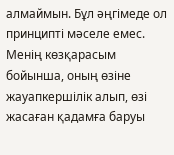алмаймын. Бұл әңгімеде ол принципті мәселе емес. Менің көзқарасым бойынша, оның өзіне жауапкершілік алып, өзі жасаған қадамға баруы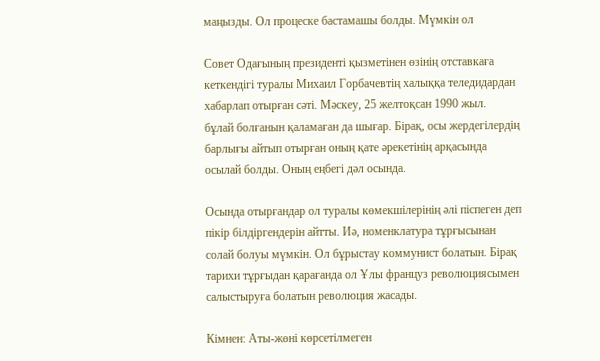маңызды. Ол процеске бастамашы болды. Мүмкін ол

Совет Одағының президенті қызметінен өзінің отставкаға кеткендігі туралы Михаил Горбачевтің халыққа теледидардан хабарлап отырған сәті. Мәскеу, 25 желтоқсан 1990 жыл.
бұлай болғанын қаламаған да шығар. Бірақ, осы жердегілердің барлығы айтып отырған оның қате әрекетінің арқасында осылай болды. Оның еңбегі дәл осында.

Осында отырғандар ол туралы көмекшілерінің әлі піспеген деп пікір білдіргендерін айтты. Иә, номенклатура тұрғысынан солай болуы мүмкін. Ол бұрыстау коммунист болатын. Бірақ тарихи тұрғыдан қарағанда ол Ұлы француз революциясымен салыстыруға болатын революция жасады.

Кімнен: Аты-жөні көрсетілмеген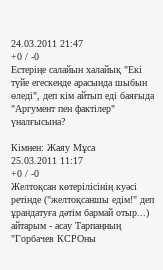24.03.2011 21:47
+0 / -0
Естеріңе салайын халайық "Екі түйе егескенде арасында шыбын өледі", деп кім айтып еді баяғыда "Аргумент пен фактілер" үналғысына?

Кімнен: Жаяу Мұса
25.03.2011 11:17
+0 / -0
Желтоқсан көтерілісінің куәсі ретінде ("желтоқсаншы едім!" деп ұрандатуға дәтім бармай отыр...) айтарым - асау Тарпаңның "Горбачев КСРОны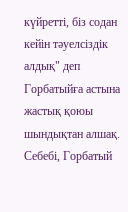күйретті, біз содан кейін тәуелсіздік алдық" деп Горбатыйға астына жастық қоюы шындықтан алшақ. Себебі, Горбатый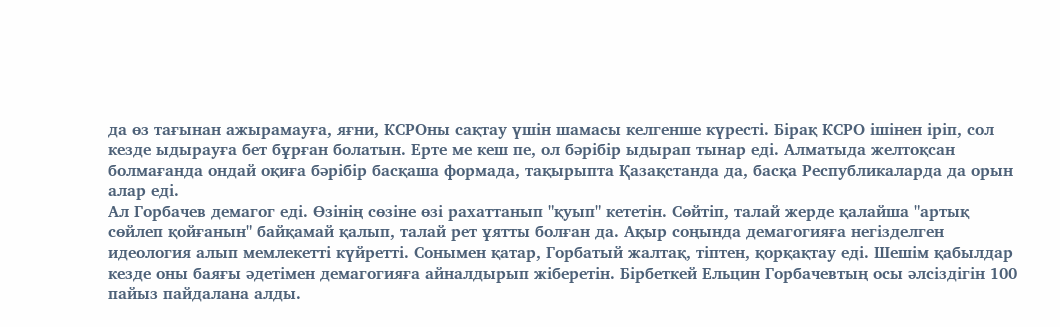да өз тағынан ажырамауға, яғни, КСРОны сақтау үшін шамасы келгенше күресті. Бірақ КСРО ішінен іріп, сол кезде ыдырауға бет бұрған болатын. Ерте ме кеш пе, ол бәрібір ыдырап тынар еді. Алматыда желтоқсан болмағанда ондай оқиға бәрібір басқаша формада, тақырыпта Қазақстанда да, басқа Республикаларда да орын алар еді.
Ал Горбачев демагог еді. Өзінің сөзіне өзі рахаттанып "қуып" кететін. Сөйтіп, талай жерде қалайша "артық сөйлеп қойғанын" байқамай қалып, талай рет ұятты болған да. Ақыр соңында демагогияға негізделген идеология алып мемлекетті күйретті. Сонымен қатар, Горбатый жалтақ, тіптен, қорқақтау еді. Шешім қабылдар кезде оны баяғы әдетімен демагогияға айналдырып жіберетін. Бірбеткей Ельцин Горбачевтың осы әлсіздігін 100 пайыз пайдалана алды.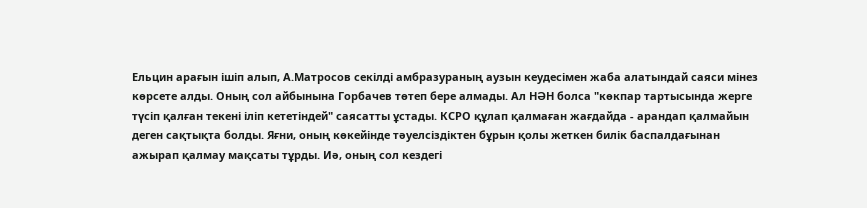Ельцин арағын ішіп алып, А.Матросов секілді амбразураның аузын кеудесімен жаба алатындай саяси мінез көрсете алды. Оның сол айбынына Горбачев төтеп бере алмады. Ал НӘН болса "көкпар тартысында жерге түсіп қалған текені іліп кететіндей" саясатты ұстады. КСРО құлап қалмаған жағдайда - арандап қалмайын деген сақтықта болды. Яғни, оның көкейінде тәуелсіздіктен бұрын қолы жеткен билік баспалдағынан ажырап қалмау мақсаты тұрды. Иә, оның сол кездегі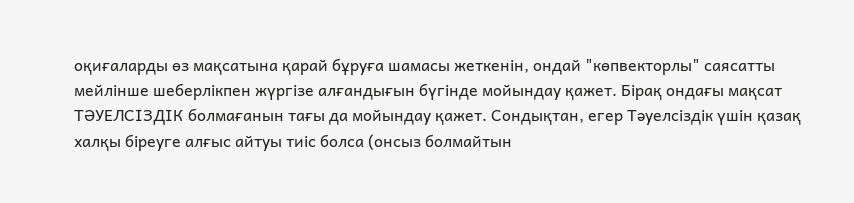оқиғаларды өз мақсатына қарай бұруға шамасы жеткенін, ондай "көпвекторлы" саясатты мейлінше шеберлікпен жүргізе алғандығын бүгінде мойындау қажет. Бірақ ондағы мақсат ТӘУЕЛСІЗДІК болмағанын тағы да мойындау қажет. Сондықтан, егер Тәуелсіздік үшін қазақ халқы біреуге алғыс айтуы тиіс болса (онсыз болмайтын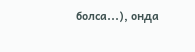болса...), онда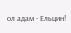ол адам - Ельцин!